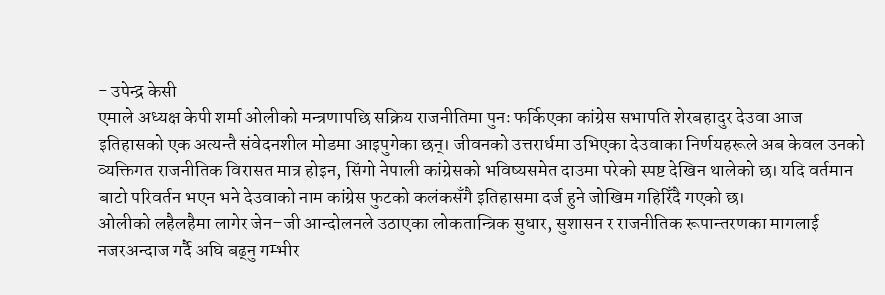- उपेन्द्र केसी
एमाले अध्यक्ष केपी शर्मा ओलीको मन्त्रणापछि सक्रिय राजनीतिमा पुनः फर्किएका कांग्रेस सभापति शेरबहादुर देउवा आज इतिहासको एक अत्यन्तै संवेदनशील मोडमा आइपुगेका छन्। जीवनको उत्तरार्धमा उभिएका देउवाका निर्णयहरूले अब केवल उनको व्यक्तिगत राजनीतिक विरासत मात्र होइन, सिंगो नेपाली कांग्रेसको भविष्यसमेत दाउमा परेको स्पष्ट देखिन थालेको छ। यदि वर्तमान बाटो परिवर्तन भएन भने देउवाको नाम कांग्रेस फुटको कलंकसँगै इतिहासमा दर्ज हुने जोखिम गहिरिँदै गएको छ।
ओलीको लहैलहैमा लागेर जेन–जी आन्दोलनले उठाएका लोकतान्त्रिक सुधार, सुशासन र राजनीतिक रूपान्तरणका मागलाई नजरअन्दाज गर्दै अघि बढ्नु गम्भीर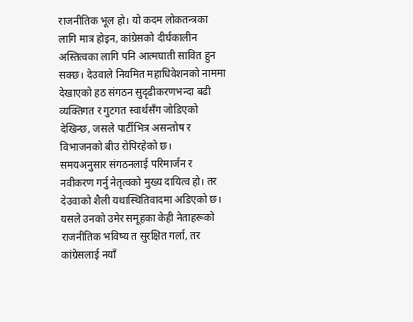राजनीतिक भूल हो। यो कदम लोकतन्त्रका लागि मात्र होइन, कांग्रेसको दीर्घकालीन अस्तित्वका लागि पनि आत्मघाती सावित हुन सक्छ। देउवाले नियमित महाधिवेशनको नाममा देखाएको हठ संगठन सुदृढीकरणभन्दा बढी व्यक्तिगत र गुटगत स्वार्थसँग जोडिएको देखिन्छ, जसले पार्टीभित्र असन्तोष र विभाजनको बीउ रोपिरहेको छ।
समयअनुसार संगठनलाई परिमार्जन र नवीकरण गर्नु नेतृत्वको मुख्य दायित्व हो। तर देउवाको शैली यथास्थितिवादमा अडिएको छ। यसले उनको उमेर समूहका केही नेताहरूको राजनीतिक भविष्य त सुरक्षित गर्ला, तर कांग्रेसलाई नयाँ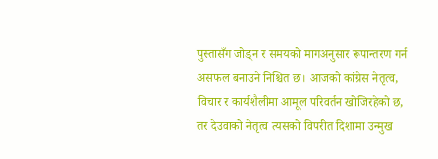पुस्तासँग जोड्न र समयको मागअनुसार रूपान्तरण गर्न असफल बनाउने निश्चित छ। आजको कांग्रेस नेतृत्व, विचार र कार्यशैलीमा आमूल परिवर्तन खोजिरहेको छ, तर देउवाको नेतृत्व त्यसको विपरीत दिशामा उन्मुख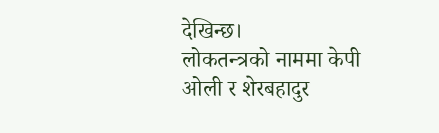देखिन्छ।
लोकतन्त्रको नाममा केपी ओली र शेरबहादुर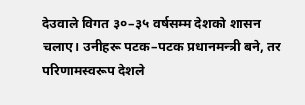देउवाले विगत ३०–३५ वर्षसम्म देशको शासन चलाए। उनीहरू पटक–पटक प्रधानमन्त्री बने, तर परिणामस्वरूप देशले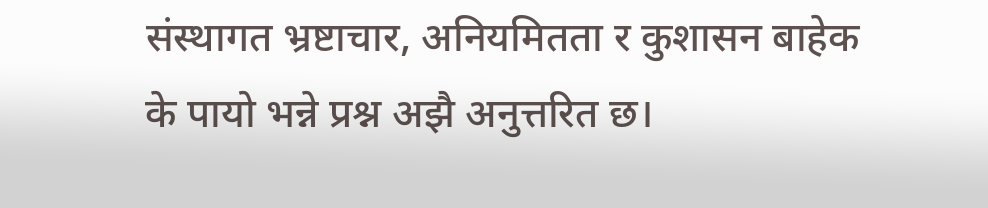संस्थागत भ्रष्टाचार, अनियमितता र कुशासन बाहेक के पायो भन्ने प्रश्न अझै अनुत्तरित छ।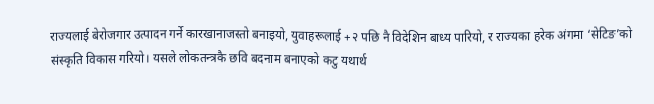राज्यलाई बेरोजगार उत्पादन गर्ने कारखानाजस्तो बनाइयो, युवाहरूलाई +२ पछि नै विदेशिन बाध्य पारियो, र राज्यका हरेक अंगमा ‘सेटिङ’को संस्कृति विकास गरियो। यसले लोकतन्त्रकै छवि बदनाम बनाएको कटु यथार्थ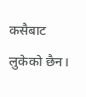कसैबाट लुकेको छैन।